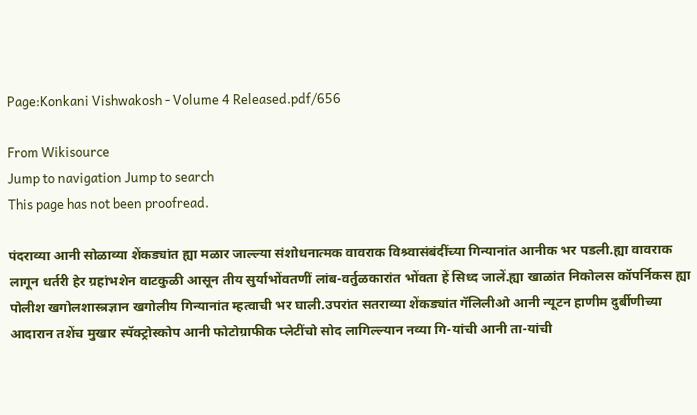Page:Konkani Vishwakosh - Volume 4 Released.pdf/656

From Wikisource
Jump to navigation Jump to search
This page has not been proofread.

पंदराव्या आनी सोळाव्या शेंकड्यांत ह्या मळार जाल्ल्या संशोधनात्मक वावराक विश्र्वासंबंदींच्या गिन्यानांत आनीक भर पडली.ह्या वावराक लागून धर्तरी हेर ग्रहांभशेन वाटकुळी आसून तीय सुर्याभोंवतणीं लांब-वर्तुळकारांत भोंवता हें सिध्द जालें.ह्या खाळांत निकोलस कॉपर्निकस ह्या पोलीश खगोलशास्त्रज्ञान खगोलीय गिन्यानांत म्हत्वाची भर घाली.उपरांत सतराव्या शेंकड्यांत गॅलिलीओ आनी न्यूटन हाणीम दुर्बीणीच्या आदारान तशेंच मुखार स्पॅक्ट्रोस्कोप आनी फोटोग्राफीक प्लेटींचो सोद लागिल्ल्यान नव्या गि-यांची आनी ता-यांची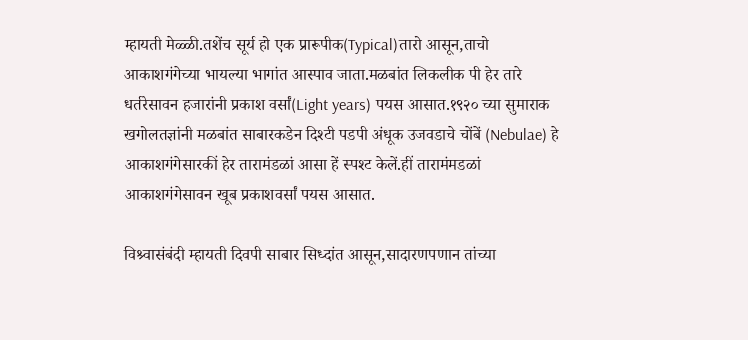म्हायती मेळ्ळी.तशेंच सूर्य हो एक प्रारूपीक(Typical)तारो आसून,ताचो आकाशगंगेच्या भायल्या भागांत आस्पाव जाता.मळबांत लिकलीक पी हेर तारे धर्तरेसावन हजारांनी प्रकाश वर्सां(Light years) पयस आसात.१९२० च्या सुमाराक खगोलतज्ञांनी मळबांत साबारकडेन दिश्टी पडपी अंधूक उजवडाचे चोंबें (Nebulae) हे आकाशगंगेसारकीं हेर तारामंडळां आसा हें स्पश्ट केलें.हीं तारामंमडळां आकाशगंगेसावन खूब प्रकाशवर्सां पयस आसात.

विश्र्वासंबंदी म्हायती दिवपी साबार सिध्दांत आसून,सादारणपणान तांच्या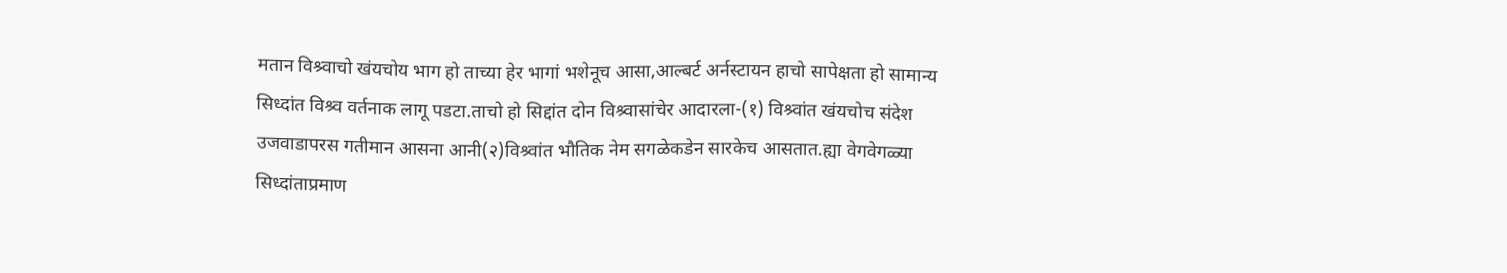मतान विश्र्वाचो खंयचोय भाग हो ताच्या हेर भागां भशेनूच आसा,आल्बर्ट अर्नस्टायन हाचो सापेक्षता हो सामान्य सिध्दांत विश्र्व वर्तनाक लागू पडटा.ताचो हो सिद्दांत दोन विश्र्वासांचेर आदारला-(१) विश्र्वांत खंयचोच संदेश उजवाडापरस गतीमान आसना आनी(२)विश्र्वांत भौतिक नेम सगळेकडेन सारकेच आसतात.ह्या वेगवेगळ्या सिध्दांताप्रमाण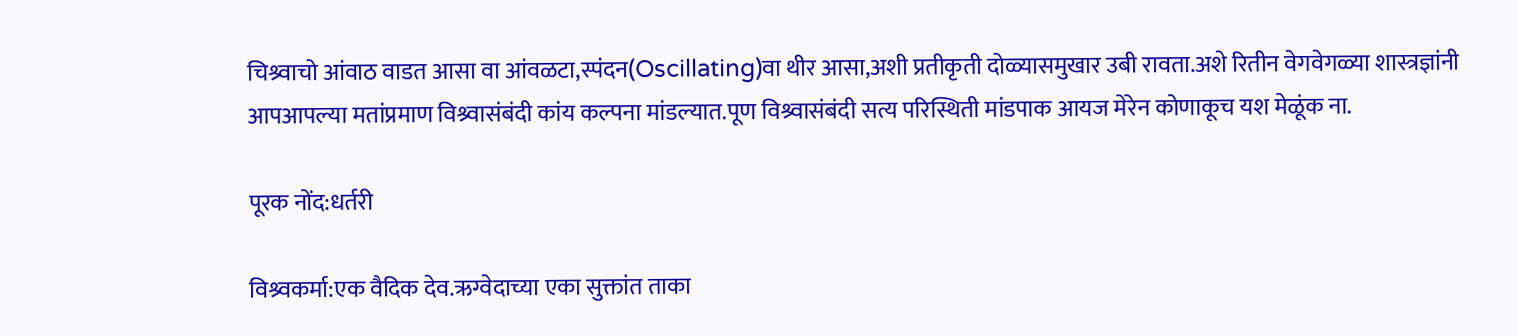चिश्र्वाचो आंवाठ वाडत आसा वा आंवळटा,स्पंदन(Oscillating)वा थीर आसा,अशी प्रतीकृती दोळ्यासमुखार उबी रावता.अशे रितीन वेगवेगळ्या शास्त्रज्ञांनी आपआपल्या मतांप्रमाण विश्र्वासंबंदी कांय कल्पना मांडल्यात.पूण विश्र्वासंबंदी सत्य परिस्थिती मांडपाक आयज मेरेन कोणाकूच यश मेळूंक ना.

पूरक नोंद:धर्तरी

विश्र्वकर्मा:एक वैदिक देव.ऋग्वेदाच्या एका सुक्तांत ताका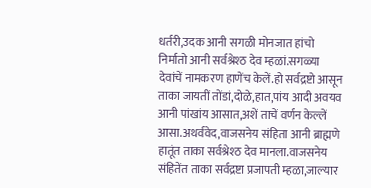धर्तरी,उदक आनी सगळी मोनजात हांचो निर्मातो आनी सर्वश्रेश्ठ देव म्हळां.सगळ्या देवांचें नामकरण हाणेंच केलें.हो सर्वद्रष्टो आसून ताका जायतीं तोंडां,दोळे,हात,पांय आदी अवयव आनी पांखांय आसात,अशें ताचें वर्णन केल्लें आसा.अथर्ववेद,वाजसनेय संहिता आनी ब्राह्मणे हातूंत ताका सर्वश्रेश्ठ देव मानला.वाजसनेय संहितेंत ताका सर्वद्रष्टा प्रजापती म्हळा,जाल्यार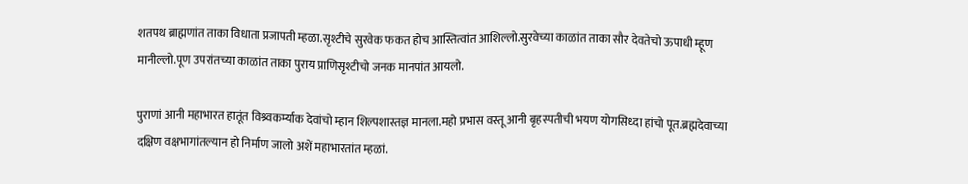शतपथ ब्राह्मणांत ताका विधाता प्रजापती म्हळा.सृश्टीचे सुरवेक फकत होच आस्तित्वांत आशिल्लो.सुरवेच्या काळांत ताका सौर देवतेचो ऊपाधी म्हूण मानील्लो.पूण उपरांतच्या काळांत ताका पुराय प्राणिसृश्टीचो जनक मानपांत आयलो.

पुराणां आनी महाभारत हातूंत विश्र्वकर्म्याक देवांचो म्हान शिल्पशास्तज्ञ मानला.महो प्रभास वस्तू आनी बृहस्पतीची भयण योगसिध्दा हांचो पूत.ब्रह्मदेवाच्या दक्षिण वक्षभागांतल्यान हो निर्माण जालो अशें महाभारतांत म्हळां.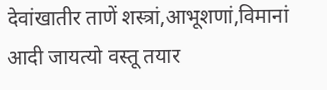देवांखातीर ताणें शस्त्रां,आभूशणां,विमानां आदी जायत्यो वस्तू तयार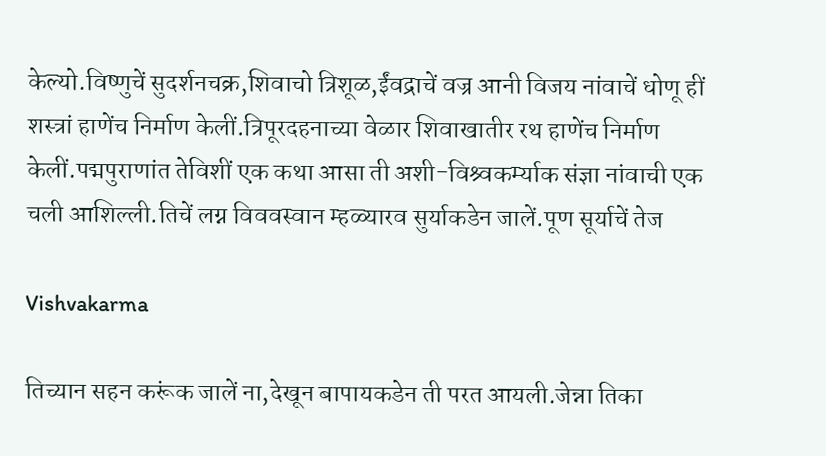केल्यो.विष्णुचें सुदर्शनचक्र,शिवाचो त्रिशूळ,ईंवद्राचें वज्र आनी विजय नांवाचें धोणू हीं शस्त्रां हाणेंच निर्माण केलीं.त्रिपूरदहनाच्या वेळार शिवाखातीर रथ हाणेंच निर्माण केलीं.पद्मपुराणांत तेविशीं एक कथा आसा ती अशी-विश्र्वकर्म्याक संज्ञा नांवाची एक चली आशिल्ली.तिचें लग्न विववस्वान म्हळ्यारव सुर्याकडेन जालें.पूण सूर्याचें तेज

Vishvakarma

तिच्यान सहन करूंक जालें ना,देखून बापायकडेन ती परत आयली.जेन्ना तिका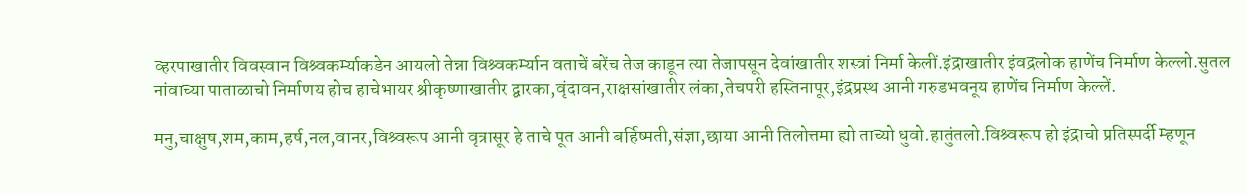व्हरपाखातीर विवस्वान विश्र्वकर्म्याकडेन आयलो तेन्ना विश्र्वकर्म्यान वताचें बरेंच तेज काडून त्या तेजापसून देवांखातीर शस्त्रां निर्मा केलीं.इंद्राखातीर इंवद्रलोक हाणेंच निर्माण केल्लो.सुतल नांवाच्या पाताळाचो निर्माणय होच हाचेभायर श्रीकृष्णाखातीर द्वारका,वृंदावन,राक्षसांखातीर लंका,तेचपरी हस्तिनापूर,इंद्रप्रस्थ आनी गरुडभवनूय हाणेंच निर्माण केल्लें.

मनु,चाक्षुष,शम,काम,हर्ष,नल,वानर,विश्र्वरूप आनी वृत्रासूर हे ताचे पूत आनी बर्हिष्मती,संज्ञा,छाया आनी तिलोत्तमा ह्यो ताच्यो धुवो.हातुंतलो.विश्र्वरूप हो इंद्राचो प्रतिस्पर्दी म्हणून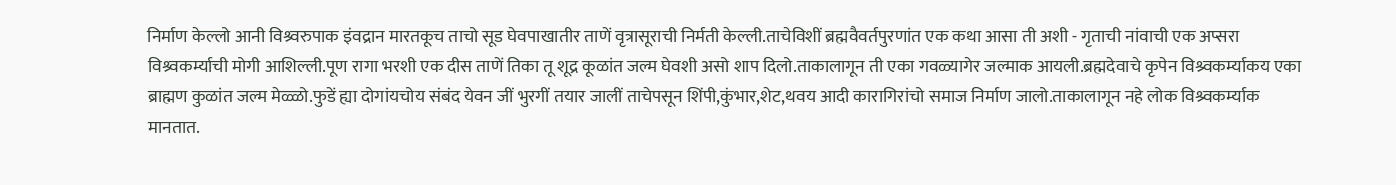निर्माण केल्लो आनी विश्र्वरुपाक इंवद्रान मारतकूच ताचो सूड घेवपाखातीर ताणें वृत्रासूराची निर्मती केल्ली.ताचेविशीं ब्रह्मवैवर्तपुरणांत एक कथा आसा ती अशी - गृताची नांवाची एक अप्सरा विश्र्वकर्म्याची मोगी आशिल्ली.पूण रागा भरशी एक दीस ताणें तिका तू शूद्र कूळांत जल्म घेवशी असो शाप दिलो.ताकालागून ती एका गवळ्यागेर जल्माक आयली.ब्रह्मदेवाचे कृपेन विश्र्वकर्म्याकय एका ब्राह्मण कुळांत जल्म मेळ्ळो.फुडें ह्या दोगांयचोय संबंद येवन जीं भुरगीं तयार जालीं ताचेपसून शिंपी,कुंभार,शेट,थवय आदी कारागिरांचो समाज निर्माण जालो.ताकालागून नहे लोक विश्र्वकर्म्याक मानतात.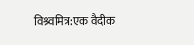विश्र्वमित्र:एक वैदीक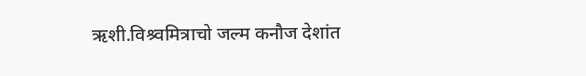ऋशी.विश्र्वमित्राचो जल्म कनौज देशांत